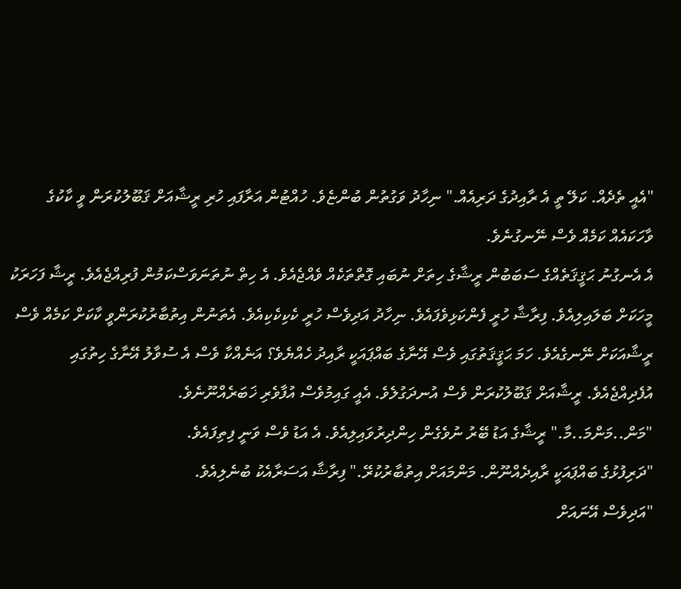"އެއީ ތެދެއް. ކަލޭ ތީ އެ ރާއިދުގެ ދަރިއެއް." ނިހާދު ވަގުތުން ބުންޏެވެ. ހުއްޓުން އަރާފައި ހުރި ރީޝާއަށް ޤަބޫލުކުރަން ވީ ކާކުގެ ވާހަކައެއް ކަމެއް ވެސް ނޭނގުނެވެ.
އެ އެނގުނު ޙަޤީޤަތެއްގެ ސަބަބުން ރީޝާގެ ހިތަށް ނުބައި ގޮތްތަކެއް ވެއްޖެއެވެ. އެ ހިތް ނުތަނަވަސްކަމުން ފުރިއްޖެއެވެ. ރީޝާ ފަހަރަކު މީހަކަށް ބަލައިލިއެވެ. ފިރާޝާ ހުރީ ފެންކަޅިވެފައެވެ. ނިހާދު އަދިވެސް ހުރީ ކެކިކެކިއެވެ. އެތަނުން އިތުބާރުކުރަންވީ ކާކަށް ކަމެއް ވެސް ރީޝާއަކަށް ނޭނގެއެވެ. ހަމަ ޙަޤީޤަތުގައި ވެސް އޭނާގެ ބައްޕައަކީ ރާއިދު ހެއްޔެވެ؟ އަނެއްކާ ވެސް އެ ސުވާލު އޭނާގެ ހިތުގައި އުފެދިއްޖެއެވެ. ރީޝާއަށް ޤަބޫލުކުރަން ވެސް އުނދަގުލެވެ. އެއީ ގައިމުވެސް އުފާވެރި ޚަބަރެއްނޫނެވެ.
"މަން..މަންމަ..މާ." ރީޝާގެ އަޑު ބޭރު ނުވެގެން ހިންދިރުވައިލިއެވެ. އެ އަޑު ވެސް ވަނީ ފިތިފައެވެ.
"ދަރިފުޅުގެ ބައްޕައަކީ ރާއިދެއްނޫން. މަންމައަށް އިތުބާރުކުރޭ." ފިރާޝާ އަސަރާއެކު ބުނެލިއެވެ.
"އަދިވެސް އޭނައަށް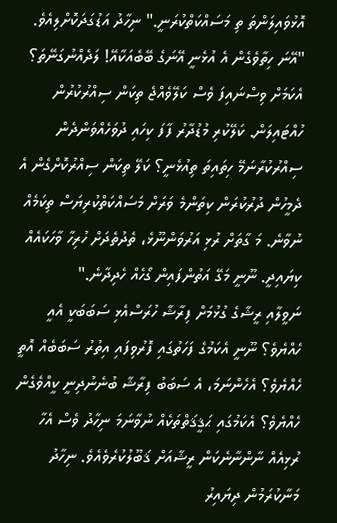އޮޅުވައިލަންތަ ތި މަސައްކަތްކުރަނީ." ނިހާދު އަޑުގަދަކޮށްލިއެވެ. "އޭނަ ހިތާވެގެން އެ އުޅެނީ އޭނަގެ ބޭބެއަކާއޭ! ލަދެއްނުގަނޭތަ؟ އެކަމަށް ވިސްނައިފަ ވެސް ކަލޭވެއްޖެ ތިކަން ސިއްރުކުރުން ހުއްޓައިލަން. ކަލޭކުރި މުޑުދާރު ފާފަ ކިހައި ދުވަހެއްވަންދެން ސިއްރުކުރާނަމޭ ހިތައިތަ ތިއުޅެނީ؟ ކަލޭ ތިކަން ސިއްރުކޮށްގެން އެ ދެމީހުން ދުރުކުރަން ކިތަންމެ ވަރަށް މަސައްކަތްކުރިޔަސް ތިކަމެއް ނުވާނެ. މަ ގާތަށް ރުޅި އަރުވަންނޫޅެ، ތެދުތެދަށް ހުރިހާ ވާހަކައެއް ކިޔައިދީ. ނޫނީ މަގޭ އަތުންފައިން ގޯހެއް ހެދިދާނެ."
ނަވީލާއި ރީޝާގެ ގުޅުމަށް ފިރާޝާ ހުރަސްއެޅި ސަބަބަކީ އެއީ ހެއްޔެވެ؟ ނޫނީ އެކަމުގެ ފަހަތުގައި ފޮރުވިފައި އިތުރު ސަބަބެއް އޮތީ ހެއްޔެވެ؟ އެހެންނަމަ، އެ ސަބަބު ފިރާޝާ ބުނެނުދިނީ ކީއްވެގެން ހެއްޔެވެ؟ އެކަމުގައި ޙަޤީޤަތްތަކެއް ނުވާނަމަ ނިހާދު ވެސް އެހާ ރުޅިއެއް ނާންނާނެކަން ރީޝާއަށް ޤަބޫލުކުރެވެއެވެ. ނިހާދު މަނާކުރަމުން ދިޔައިރު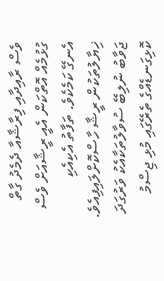ވެސް ރާއިދާއި ފިރާޝާއާ ދެމެދު ގާތް ގުޅުމެއް އޮތްކަން އެއީ ރީޝާއަށް ވެސް އެނގޭ ކަމެކެވެ. ތަފާތު އެކިއެކި ޚިޔާލުތަކުން ރީޝާ ހާސްކޮށްލައިފިއެވެ. ޖަވާބު ނުލިބޭ ސުވާލުތަކާއެކު ވަރުގަދަ ކޮޅިގަނޑެއްގެ ތެރޭގައި މުޅި ޖިސްމު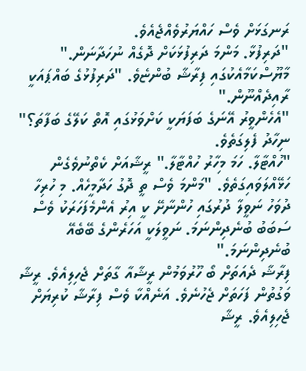ރަނގަޅަށް ވެސް ހައްޔަރުވެއްޖެއެވެ.
"ދަރިފުޅާ. މަންމަ ދަރިފުޅަކަށް ދޮގެއް ނުހަދާނަން." މާޔޫސްކަމާއެކުގައި ފިރާޝާ ބުންޏެވެ. "ދަރިފުޅުގެ ބައްޕައަކީ ރާއިދެއްނޫން."
"އެހެންވީރު އޭނަގެ ބަފަޔަކީ ކަށްވަޅުގައި އޮތް ކަލޭގެ ބަފާތަ؟" ނިހާދު ފެލިގަތެވެ.
"ހުއްޓާލާ. ހަމަ މިހާރު ހުއްޓާލާ." ރީޝާއަށް ކެތްނުވެގެން ހަޅޭއްލަވައިގަތެވެ. "މަންމަ ވެސް ތީ ދޮގު ހަދާމީހެއް. މި ހުރިހާ ދުވަހު ނަވީލާ ދުރުގައި ހުންނާށޭ ކީ އިރު އެންމެފަހަރަކު ވެސް ސަބަބު ބުނެދިންނަމަ. ނަވީލަކީ އަހަރެންގެ ބޭބެއޭ ބުނެދިންނަމަ."
ފިރާޝާ ދެއަތަށް ބޯ ހޫރުވަމުން ރީޝާއާ ގާތަށް ޖެހިލިއެވެ. ރީޝާ ވަގުތުން ފަހަތަށް ޖެހުނެވެ. އަނެއްކާ ވެސް ފިރާޝާ ކުރިޔަށް ޖެހިލިއެވެ. ރީޝާ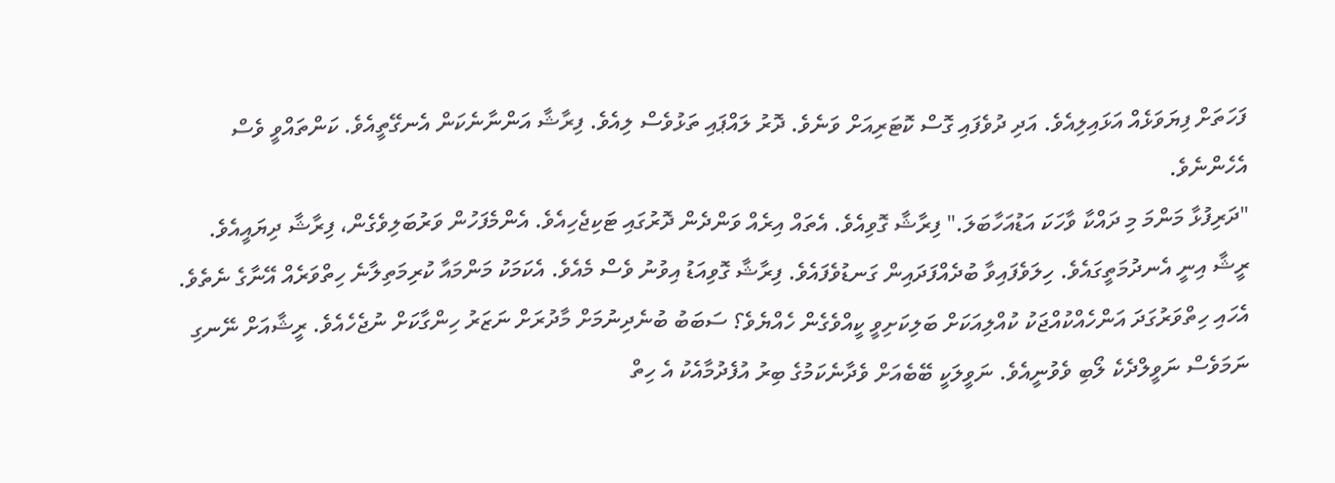ފަހަތަށް ފިޔަވަޅެއް އަޅައިލިއެވެ. އަދި ދުވެފައި ގޮސް ކޮޓަރިއަށް ވަނެވެ. ދޮރު ލައްޕައި ތަޅުވެސް ލިއެވެ. ފިރާޝާ އަންނާނެކަން އެނގޭތީއެވެ. ކަންތައްވީ ވެސް އެހެންނެވެ.
"ދަރިފުޅާ މަންމަ މި ދައްކާ ވާހަކަ އަޑުއަހާބަލަ." ފިރާޝާ ގޮވިއެވެ. އެތައް އިރެއް ވަންދެން ދޮރުގައި ޓަކިޖެހިއެވެ. އެންމެފަހުން ވަރުބަލިވެގެން، ފިރާޝާ ދިޔައީއެވެ.
ރީޝާ އިނީ އެނދުމަތީގައެވެ. ހިލަވެފައިވާ ބުދެއްފަދައިން ގަނޑުވެފައެވެ. ފިރާޝާ ގޮވިއަޑު އިވުނު ވެސް މެއެވެ. އެކަމަކު މަންމައާ ކުރިމަތިލާނެ ހިތްވަރެއް އޭނާގެ ނެތެވެ. އެހައި ހިތްވަރުގަދަ އަންހެއްކުއްޖަކު ކުއްލިއަކަށް ބަލިކަށިވީ ކީއްވެގެން ހެއްޔެވެ؟ ސަބަބު ބުނެދިނުމަށް މާދުރަށް ނަޒަރު ހިންގާކަށް ނުޖެހެއެވެ. ރީޝާއަށް ނޭނގި ނަމަވެސް ނަވީލްދެކެ ލޯބި ވެވުނީއެވެ. ނަވީލަކީ ބޭބެއަށް ވެދާނެކަމުގެ ބިރު އުފެދުމާއެކު އެ ހިތް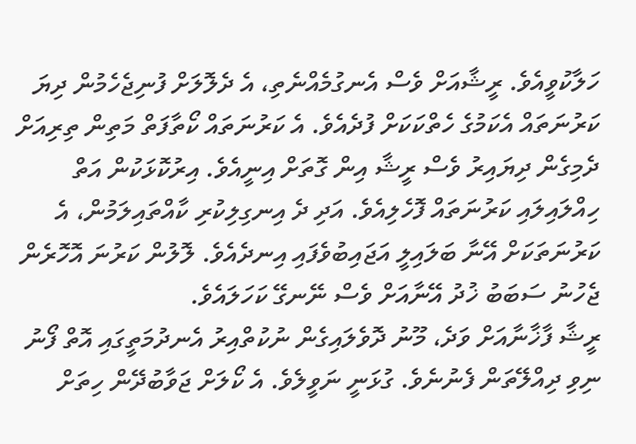ހަލާކުވީއެވެ. ރީޝާއަށް ވެސް އެނގުމެއްނެތި، އެ ދެލޮލަށް ފުނިޖެހެމުން ދިޔަ ކަރުނަތައް އެކަމުގެ ހެތްކަކަށް ފުދެއެވެ. އެ ކަރުނަތައް ކޯތާފަތް މަތިން ތިރިއަށް ދެމިގެން ދިޔައިރު ވެސް ރީޝާ އިން ގޮތަށް އިނީއެވެ. އިރުކޮޅަކުން އަތް ހިއްލައިލައި ކަރުނަތައް ފޮހެލިއެވެ. އަދި ދެ އިނގިލިކުރި ކާއްތައިލަމުން، އެ ކަރުނަތަކަށް އޭނާ ބަލައިލީ އަޖައިބުވެފައި އިނދެއެވެ. ލޮލުން ކަރުނަ އޮހޮރެން ޖެހުނު ސަބަބު ޚުދު އޭނާއަށް ވެސް ނޭނގޭ ކަހަލައެވެ.
ރީޝާ ފާޚާނާއަށް ވަދެ، މޫނު ދޮވެލައިގެން ނުކުތްއިރު އެނދުމަތީގައި އޮތް ފޯނު ނިވި ދިއްލޭތަން ފެނުނެވެ. ގުޅަނީ ނަވީލެވެ. އެ ކޯލަށް ޖަވާބުދޭން ހިތަށް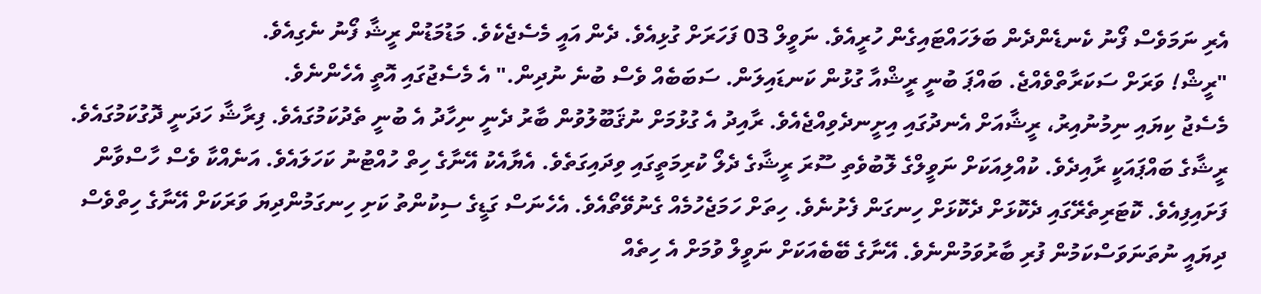އެރި ނަމަވެސް ފޯނު ކެނޑެންދެން ބަލަހައްޓައިގެން ހުރީއެވެ. ނަވީލް 03 ފަހަރަށް ގުޅިއެވެ. ދެން އައީ މެސެޖެކެވެ. މަޑުމަޑުން ރީޝާ ފޯނު ނެގިއެވެ.
"ރީޝް! ވަރަށް ސަކަރާތްވެއްޖެ. ބައްޕަ ބުނީ ރީޝްއާ ގުޅުން ކަނޑައިލަން. ސަބަބެއް ވެސް ބުނެ ނުދިން." އެ މެސެޖުގައި އޮތީ އެހެންނެވެ.
މެސެޖު ކިޔައި ނިމުނުއިރު، ރީޝާއަށް އެނދުގައި އިށީނދެވިއްޖެއެވެ. ރާއިދު އެ ގުޅުމަށް ނުޤަބޫލުވުން ބާރު ދެނީ ނިހާދު އެ ބުނީ ތެދުކަމުގައެވެ. ފިރާޝާ ހަދަނީ ދޮގުކަމުގައެވެ. ރީޝާގެ ބައްޕައަކީ ރާއިދެވެ. ކުއްލިއަކަށް ނަވީލްގެ ލޮބުވެތި ސޫރަ ރީޝާގެ ދެލޯ ކުރިމަތީގައި ވިދައިގަތެވެ. އެޔާއެކު އޭނާގެ ހިތް ހުއްޓުނު ކަހަލައެވެ. އަނެއްކާ ވެސް ހާސްވާން ފަށައިފިއެވެ. ކޮޓަރިތެރޭގައި ދެކޮޅަށް ދެކޮޅަށް ހިނގަން ފެށުނެވެ. ހިތަށް ހަމަޖެހުމެއް ގެނުވޭތޯއެވެ. އެހެނަސް ގަޑީގެ ސިކުންތު ކަށި ހިނގަމުންދިޔަ ވަރަކަށް އޭނާގެ ހިތްވެސް ދިޔައީ ނުތަނަވަސްކަމުން ފުރި ބާރުވަމުންނެވެ. އޭނާގެ ބޭބެއަކަށް ނަވީލް ވުމަށް އެ ހިތެއް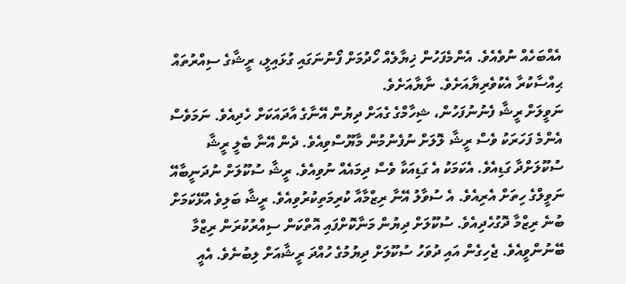އެއްބަހެއް ނުވެއެވެ. އެންމެފަހުން ޚިޔާލެއް ހޯދުމަށް ފޯނުނަގައި ގުޅައިލީ، ރީޝާގެ ސިއްރުތައް ޙިއްސާކުރާ އެކުވެރިޔާއަށެވެ. ނާޔާއަށެވެ.
ނަވީލަށް ރީޝާ ފެނުނުފަހުން، ޝިހާމްގެ ގެއަށް ދިޔުން އޭނާގެ އާދައަކަށް ހެދިއެވެ. ނަމަވެސް އެންމެ ފަހަރަކު ވެސް ރީޝާ ލޮލަށް ނުފެނުމުން މާޔޫސްވިއެވެ. ދެން އޭނާ ބެލީ ރީޝާ ސުކޫލަށްދާ ގަޑިއެވެ. އެކަމަކު އެ ގަޑިއަކާ ވެސް ދިމައެއް ނުވިއެވެ. ރީޝާ ސުކޫލަށް ނުދަނީބާއޭ ނަވީލްގެ ހިތަށް އެރިއެވެ. އެ ސުވާލު އޭނާ ރިޒްމާއާ ކުރިމަތިކުރުވިއެވެ. ރީޝާ ބަލިވެ އުޅޭކަމަށް ބުނެ ރިޒްމާ ދޮގުހެދިއެވެ. ސުކޫލަށް ދިޔުން މަނާކޮށްފައި އޮތްކަން ސިއްރުކުރަން ރިޒްމާ ބޭނުންވީއެވެ. ޖެހިގެން އައި ދުވަހު ސުކޫލަށް ދިޔުމުގެ ހުއްދަ ރީޝާއަށް ލިބުނެވެ. އެއީ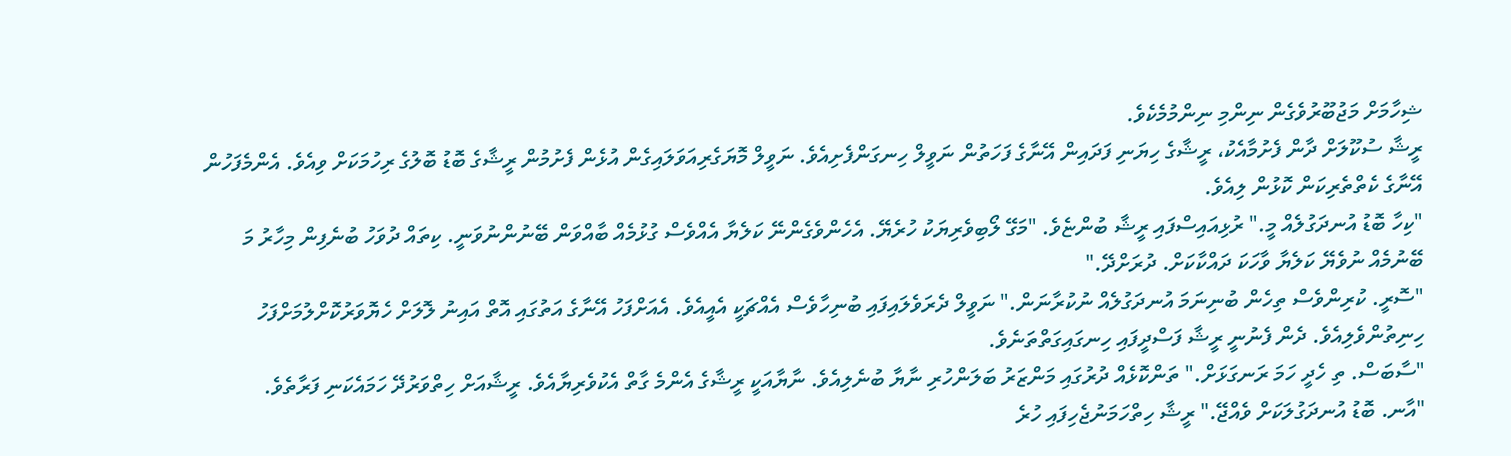ޝިހާމަށް މަޖުބޫރުވެގެން ނިންމި ނިންމުމެކެވެ.
ރީޝާ ސުކޫލަށް ދާން ފެށުމާއެކު، ރީޝާގެ ހިޔަނި ފަދައިން އޭނާގެ ފަހަތުން ނަވީލް ހިނގަންފެށިއެވެ. ނަވީލް މޮޔަގެރިއަވަލައިގެން އުޅެން ފެށުމުން ރީޝާގެ ބޮޑު ބޮލުގެ ރިހުމަކަށް ވިއެވެ. އެންމެފަހުން އޭނާގެ ކެތްތެރިކަން ކޮޅުން ލިއެވެ.
"ކިހާ ބޮޑު އުނދަގުލެއް މީ." ރުޅިއައިސްފައި ރީޝާ ބުންޏެވެ. "މަގޭ ލޯބިވެރިޔަކު ހުރެޔޭ. އެހެންވެގެންނޭ ކަލެޔާ އެއްވެސް ގުޅުމެއް ބާއްވަން ބޭނުންނުވަނީ. ކިތައް ދުވަހު ބުނެފިން މިހާރު މަ ބޭނުމެއް ނުވެޔޭ ކަލެޔާ ވާހަކަ ދައްކާކަށް. ދުރަށްދޭ."
"ސޮރީ. ކުރިންވެސް ތިހެން ބުނިނަމަ އުނދަގުލެއް ނުކުރާނަން." ނަވީލް ދެރަވެލައިފައި ބުނިހާވެސް އެއްޗަކީ އެއީއެވެ. އެއަށްފަހު އޭނާގެ އަތުގައި އޮތް އައިނު ލޮލަށް ހެޔޮވަރުކޮށްލުމަށްފަހު ހިނިތުންވެލިއެވެ. ދެން ފެނުނީ ރީޝާ ފަސްދީފައި ހިނގައިގަތްތަނެވެ.
"ސާބަސް. ތި ހެދީ ހަމަ ރަނގަޅަށް." ތަންކޮޅެއް ދުރުގައި މަންޒަރު ބަލަންހުރި ނާޔާ ބުނެލިއެވެ. ނާޔާއަކީ ރީޝާގެ އެންމެ ގާތް އެކުވެރިޔާއެވެ. ރީޝާއަށް ހިތްވަރުދޭ ހަމައެކަނި ފަރާތެވެ.
"އާނ. ބޮޑު އުނދަގުލަކަށް ވެއްޖޭ." ރީޝާ ހިތްހަމަނުޖެހިފައި ހުރެ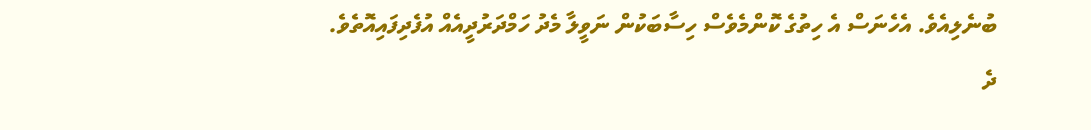ބުނެލިއެވެ. އެހެނަސް އެ ހިތުގެ ކޮންމެވެސް ހިސާބަކުން ނަވީލާ މެދު ހަމްދަރުދީއެއް އުފެދިފައިއޮތެވެ.
ދެ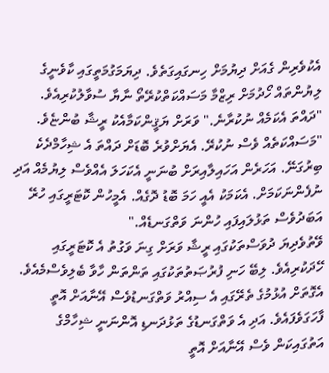އެކުވެރިން ގެއަށް ދިޔުމަށް ހިނގައިގަތެވެ. ދިޔަމަގުމަތީގައި ކާވެނީގެ ލިޔުންތައް ހޯދުމަށް ރިޒްމާ މަސައްކަތްކުރޭތޯ ނާޔާ ސުވާލުކުރިއެވެ.
"ދައްތަ އެކަމެއް ނުކުރާނެ." ވަރަށް ޔަޤީންކަމާއެކު ރީޝާ ބުންޏެވެ. "މަސައްކަތެއް ވެސް ނުކުރޭ. އެޔަށްވުރެ ބޮޑަށް ދައްތަ އެ ޝިހާމްދެކެ ބިރުގަނޭ. އަހަރެން އަހައިލާއިރަށް ބުނަނީ އެކަހަލަ އެއްވެސް ލިޔުމެއް އަދި ނުފެންނަކަމަށް. އެކަމަކު އެއީ ހަމަ ބޮޑު ދޮގެއް. އެމީހުން ކޮޓަރީގައި ހުރޭ އަބަދުވެސް ތަޅުލައިފައި ހުންނަ ވަތްގަނޑެއް."
ވޭތުވެދިޔަ ދުވަސްތަކުގައި ރީޝާ ވަރަށް ގިނަ ވަގުތު އެ ކޮޓަރީގައި ހޭދަކުރިއެވެ. ލިބޭ ހަނި ފުރުޞަތުތަކުގައި ތަންތަން ހާވާ ބެލިވެސްމެއެވެ. އެގޮތަށް އުޅުމުގެ ތެރޭގައި އެ ސިއްރު ވަތްގަނޑުވެސް އޭނާއަށް އޮތީ ފާހަގަވެފައެވެ. އަދި އެ ވަތްގަނޑުގެ ތަޅުދަނޑި އޮންނަނީ ޝިހާމްގެ އަތުގައިކަން ވެސް އޭނާއަށް އޮތީ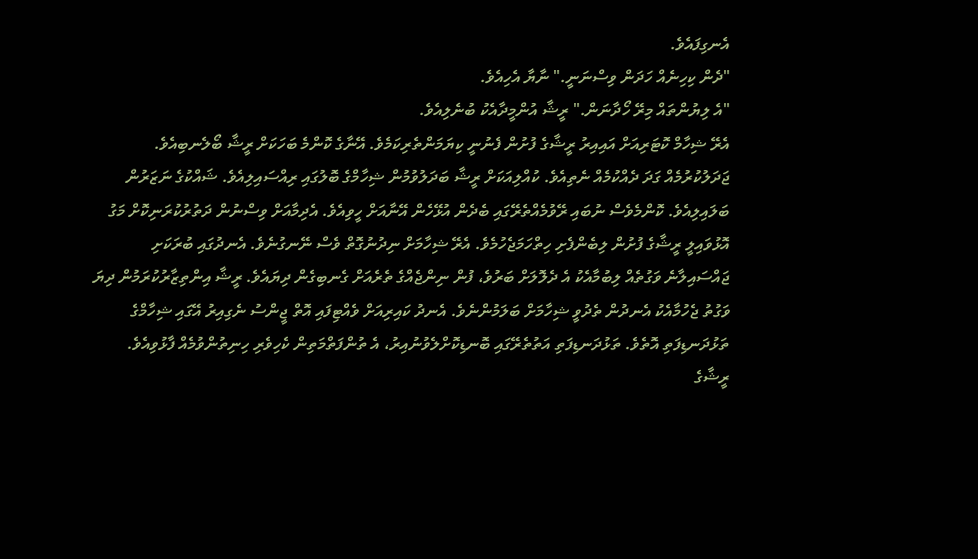އެނގިފައެވެ.
"ދެން ކިހިނެއް ހަދަން ވިސްނަނީ." ނާޔާ އެހިއެވެ.
"އެ ލިޔުންތައް މިރޭ ހޯދާނަން." ރީޝާ އުންމީދާއެކު ބުނެލިއެވެ.
އެރޭ ޝިހާމް ކޮޓަރިއަށް އައިއިރު ރީޝާގެ ފުށުން ފެނުނީ ކިޔަމަންތެރިކަމެވެ. އޭނާގެ ކޮންމެ ބަހަކަށް ރީޝާ ބޯލެނބިއެވެ. ޖަދަލުކުރުމެއް ގަދަ ދެއްކުމެއް ނެތިއެވެ. ކުއްލިއަކަށް ރީޝާ ބަދަލުވުމުން ޝިހާމްގެ ބޮލުގައި ރިއްސައިލިއެވެ. ޝައްކުގެ ނަޒަރުން ބަލައިލިއެވެ. ކޮންމެވެސް ނުބައި ރޭވުމެއްތެރޭގައި ބެދެން އުޅޭހެން އޭނާއަށް ހީވިއެވެ. އެދިމާއަށް ވިސްނުން ދަތުރުކުރަނިކޮށް މަގު އޮޅުވައިލީ ރީޝާގެ ފުށުން ލިބެންފެށި ހިތްހަމަޖެހުމެވެ. އެރޭ ޝިހާމަށް ނިދުނުގޮތް ވެސް ނޭނގުނެވެ. އެނދުގައި ބުރަކަށި ޖައްސައިލާނެ ވަގުތެއް ލިބުމާއެކު އެ ދެލޮލަށް ބަރުވެ، ފުން ނިންޖެއްގެ ތެރެއަށް ގެނބިގެން ދިޔައެވެ. ރީޝާ އިންތިޒާރުކުރަމުން ދިޔަ ވަގުތު ޖެހުމާއެކު އެނދުން ތެދުވީ ޝިހާމަށް ބަލަމުންނެވެ. އެނދު ކައިރިއަށް ވެއްޓިފައި އޮތް ޖީންސު ނެގިއިރު އޭގައި ޝިހާމްގެ ތަޅުދަނޑިފަތި އޮތެވެ. ތަޅުދަނޑިފަތި އަތުތެރޭގައި ބޮނޑިކޮށްލެވުނުއިރު، އެ ތުންފަތްމަތިން ކެހިވެރި ހިނިތުންވުމެއް ފާޅުވިއެވެ.
ރީޝާގެ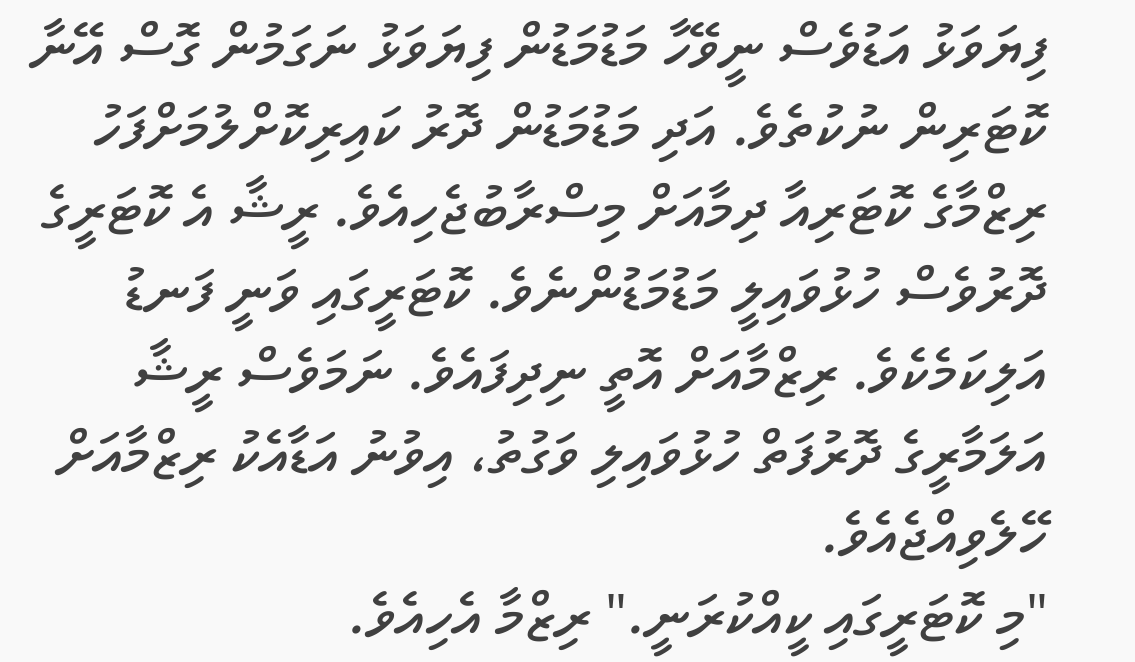ފިޔަވަޅު އަޑުވެސް ނީވޭހާ މަޑުމަޑުން ފިޔަވަޅު ނަގަމުން ގޮސް އޭނާ ކޮޓަރިން ނުކުތެވެ. އަދި މަޑުމަޑުން ދޮރު ކައިރިކޮށްލުމަށްފަހު ރިޒްމާގެ ކޮޓަރިއާ ދިމާއަށް މިސްރާބުޖެހިއެވެ. ރީޝާ އެ ކޮޓަރީގެ ދޮރުވެސް ހުޅުވައިލީ މަޑުމަޑުންނެވެ. ކޮޓަރީގައި ވަނީ ފަނޑު އަލިކަމެކެވެ. ރިޒްމާއަށް އޮތީ ނިދިފައެވެ. ނަމަވެސް ރީޝާ އަލަމާރީގެ ދޮރުފަތް ހުޅުވައިލި ވަގުތު، އިވުނު އަޑާއެކު ރިޒްމާއަށް ހޭލެވިއްޖެއެވެ.
"މި ކޮޓަރީގައި ކީއްކުރަނީ." ރިޒްމާ އެހިއެވެ.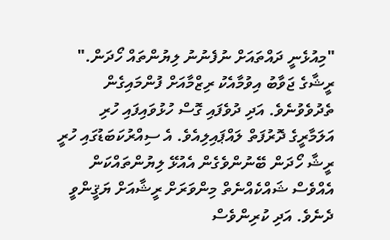"މިއުޅެނީ ދައްތައަށް ނުފެނުނު ލިޔުންތައް ހޯދަން." ރީޝާގެ ޖަވާބު އިވުމާއެކު ރިޒްމާއަށް ފުންމައިގެން ތެދުވެވުނެވެ. އަދި ދުވެފައި ގޮސް ހުޅުވައިފައި ހުރި އަލަމާރީގެ ދޮރުފަތް ލައްޕައިލިއެވެ. އެ ސިއްރުކަބަޑުގައި ހުރީ ރީޝާ ހޯދަން ބޭނުންވެގެން އެއުޅޭ ލިޔުންތައްކަން އެއްވެސް ޝައްކެއްނެތް މިންވަރަށް ރީޝާއަށް ޔަޤީންވީ ދެނެވެ. އަދި ކުރިންވެސް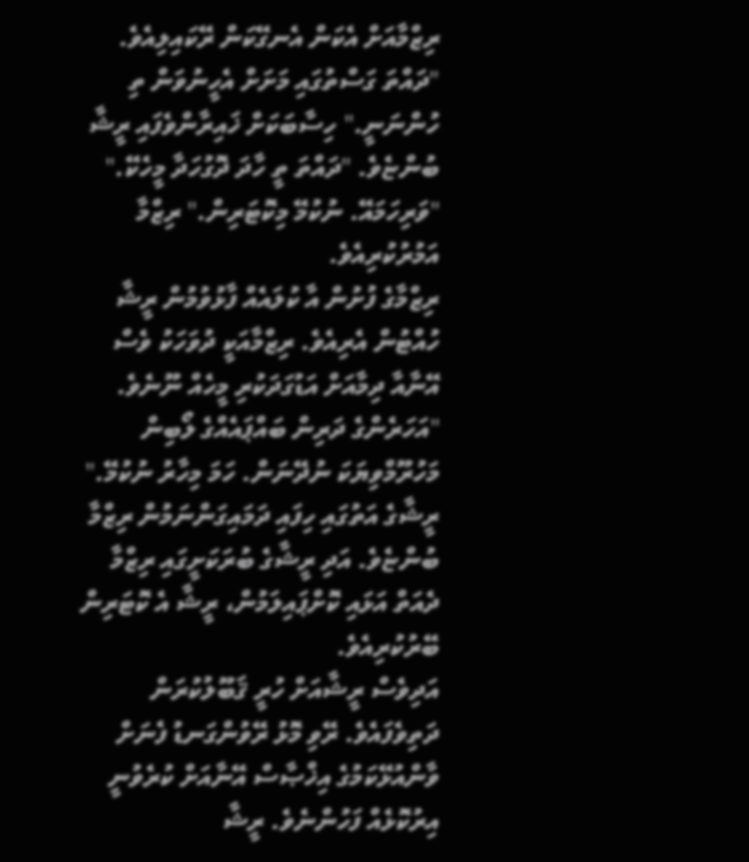ރިޒްމާއަށް އެކަން އެނގޭކަން ރޭކައިލިއެވެ.
"ދައްތަ ގަސްތުގައި މަށަށް އެހީނުވަން ތި ހުންނަނީ." ހިސާބަކަށް ޚައިރާންވެފައި ރީޝާ ބުންޏެވެ. "ދައްތަ ތީ ހާދަ ދޮގުހަދާ މީހެކޭ."
"ވަރިހަމައޭ. ނުކުމޭ މިކޮޓަރިން." ރިޒްމާ އަމުރުކުރިއެވެ.
ރިޒްމާގެ ފުށުން އާ ކުލައެއް ފާޅުވުމުން ރީޝާ ހުއްޓުން އެރިއެވެ. ރިޒްމާއަކީ ދުވަހަކު ވެސް އޭނާއާ ދިމާއަށް އަޑުގަދަކުރި މީހެއް ނޫނެވެ.
"އަހަރެންގެ ދަރިން ބައްޕައެއްގެ ލޯބިން މަހުރޫމްވިޔަކަ ނުދޭނަން. ހަމަ މިހާރު ނުކުމޭ." ރީޝާގެ އަތުގައި ހިފައި ދަމައިގަންނަމުން ރިޒްމާ ބުންޏެވެ. އަދި ރީޝާގެ ބުރަކަށީގައި ރިޒްމާ ދެއަތް އަޅައި ކޮށްޕައިލަމުން، ރީޝާ އެ ކޮޓަރިން ބޭރުކުރިއެވެ.
އަދިވެސް ރީޝާއަށް ހުރީ ޤަބޫލުކުރަން ދަތިވެފައެވެ. ރޭވި މޮޅު ރޭވުންގަނޑު ފެނަށް ވާންއުޅޭކަމުގެ އިޚްޞާސް އޭނާއަށް ކުރެވުނީ އިރުކޮޅެއް ފަހުންނެވެ. ރީޝާ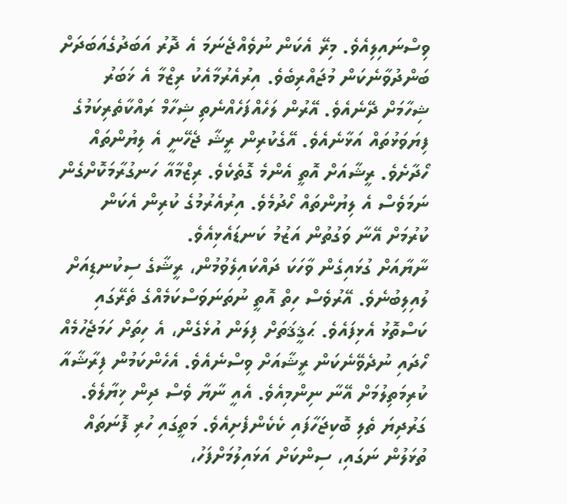ވިސްނައިލިއެވެ. މިރޭ އެކަން ނުވެއްޖެނަމަ އެ ދޮރު އަބަދުގެއަބަދަށް ބަންދުވާނެކަން މުޖައްރިބެވެ. އިރުއެރުމާއެކު ރިޒްމާ އެ ޚަބަރު ޝިހާމަށް ދޭނެއެވެ. އޭރުން ލަހެއްފަހެއްނެތި ޝިހާމް ރައްކާތެރިކަމުގެ ފިޔަވަޅުތައް އަޅާނެއެވެ. އޭގެކުރިން ރީޝާ ޖެހޭނީ އެ ލިޔުންތައް ހޯދާށެވެ. ރީޝާއަށް އޮތީ އެންމެ ގޮތެކެވެ. ރިޒްމާއާ ހަނގުރާމަކޮށްގެން ނަމަވެސް އެ ލިޔުންތައް ހޯދުމެވެ. އިރުއެރުމުގެ ކުރިން އެކަން ކުރުމަށް އޭނާ ވަގުތުން އަޒުމު ކަނޑައެޅިއެވެ.
ނާޔާއަށް ގުޅައިގެން ވާހަކަ ދައްކައިލެވުމުން، ރީޝާގެ ސިކުނޑިއަށް ލުއިލިބުނެވެ. އޭރުވެސް ހިތް އޮތީ ނުތަނަވަސްކަމެއްގެ ތެރޭގައި ކަސްތޮޅު އެޅިފައެވެ. ޙަޤީޤަތަށް ފިލަން އުޅެގެން، އެ ހިތަށް ހަމަޖެހުމެއް ހޯދައި ނުދެވޭނެކަން ރީޝާއަށް ވިސްނެއެވެ. އެހެންކަމުން ފިރާޝާއާ ކުރިމަތިލުމަށް އޭނާ ނިންމިއެވެ. އެއީ ނާޔާ ވެސް ދިން ޚިޔާލެވެ.
ގަރުދިޔަ ތެލި ބޮކިޖަހާފައި ކެކެންފެށިއެވެ. މަތީގައި ހުރި ފޮނަތައް ތުޅަލުން ނަގައި، ސިންކަށް އަޅައިލުމަށްފަހު،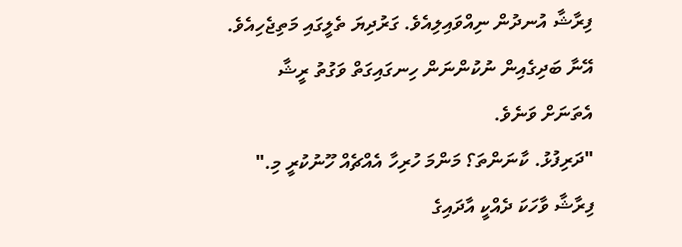ފިރާޝާ އުނދުން ނިއްވައިލިއެވެ. ގަރުދިޔަ ތެލީގައި މަތިޖެހިއެވެ. އޭނާ ބަދިގެއިން ނުކުންނަން ހިނގައިގަތް ވަގުތު ރީޝާ އެތަނަށް ވަނެވެ.
"ދަރިފުޅު. ކާނަންތަ؟ މަންމަ ހުރިހާ އެއްޗެއް ހޫނުކުރީ މި." ފިރާޝާ ވާހަކަ ދެއްކީ އާދައިގެ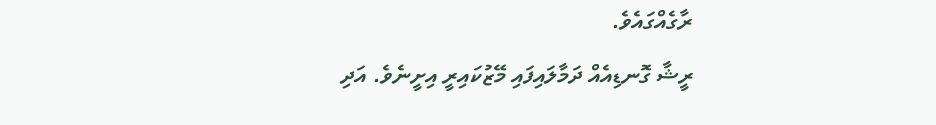ރާގެއްގައެވެ.
ރީޝާ ގޮނޑިއެއް ދަމާލައިފައި މޭޒުކައިރީ އިށީނެވެ. އަދި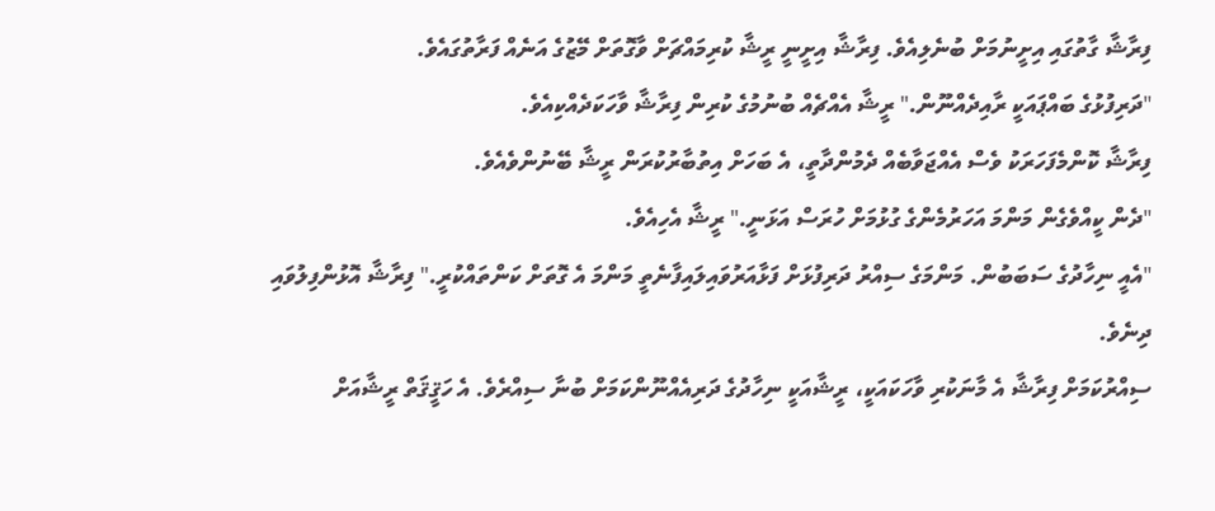ފިރާޝާ ގާތުގައި އިށީނުމަށް ބުނެލިއެވެ. ފިރާޝާ އިށީނީ ރީޝާ ކުރިމައްޗަށް ވާގޮތަށް މޭޒުގެ އަނެއް ފަރާތުގައެވެ.
"ދަރިފުޅުގެ ބައްޕައަކީ ރާއިދެއްނޫން." ރީޝާ އެއްޗެއް ބުނުމުގެ ކުރިން ފިރާޝާ ވާހަކަދެއްކިއެވެ.
ފިރާޝާ ކޮންމެފަހަރަކު ވެސް އެއްޖަވާބެއް ދެމުންދާތީ، އެ ބަހަށް އިތުބާރުކުރަން ރީޝާ ބޭނުންވެއެވެ.
"ދެން ކީއްވެގެން މަންމަ އަހަރުމެންގެ ގުޅުމަށް ހުރަސް އަޅަނީ." ރީޝާ އެހިއެވެ.
"އެއީ ނިހާދުގެ ސަބަބުން. މަންމަގެ ސިއްރު ދަރިފުޅަށް ފަޅާއަރުވައިލައިފާނެތީ މަންމަ އެ ގޮތަށް ކަންތައްކުރީ." ފިރާޝާ އޮޅުންފިލުވައި ދިނެވެ.
ސިއްރުކަމަށް ފިރާޝާ އެ މާނަކުރި ވާހަކައަކީ، ރީޝާއަކީ ނިހާދުގެ ދަރިއެއްނޫންކަމަށް ބުނާ ސިއްރެވެ. އެ ހަޤީޤަތް ރީޝާއަށް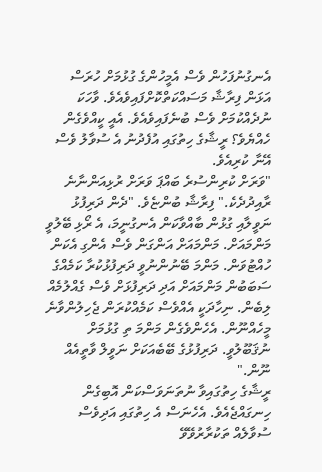އެނގުނުފަހުން ވެސް އެމީހުންގެ ގުޅުމަށް ހުރަސް އަޅަން ފިރާޝާ މަސައްކަތްކޮށްފައިވެއެވެ. ވާހަކަ ނުދެއްކުމަށް ވެސް ބުނެފައިވެއެވެ. އެއީ ކީއްވެގެން ހެއްޔެވެ؟ ރީޝާގެ ހިތުގައި އުފެދުނު އެ ސުވާލު ވެސް އޭނާ ކުރިއެވެ.
"ވަރަށް ކުރިންސުރެ ބައްޕަ ވަރަށް ރުޅިއަންނާނެ ރާއިދުދެކެ." ފިރާޝާ ބުންޏެވެ. "ދެން ދަރިފުޅު ނަވީލާއި ގުޅުން ބާއްވާކަން އެނގުނީމަ، އެ ރޯޅި ބޭލުވީ މަންމައަށް. މަންމައަށް އަންގަން ވެސް އެންގި އެކަން ހުއްޓުވަން. މަންމަ ބޭނުންނުވީ ދަރިފުޅުކުރާ ކަމެއްގެ ސަބަބުން މަންމައަށް އަދި ދަރިފުޅަށް ވެސް ގެއްލުމެއް ލިބެން. ނިހާދަކީ އެއްވެސް ކަމެއްކުރަން ޖެހިލުންވާނެ މީހެއްނޫން. އެހެންވެގެން މަންމަ ތި ގުޅުމަށް ނުޤަބޫލުވީ. ދަރިފުޅުގެ ބޭބެއަކަށް ނަވީލް ވާތީއެއް ނޫން."
ރީޝާގެ ހިތުގައިވާ ނުތަނަވަސްކަން އޮބިގެން ހިނގައްޖެއެވެ. އެހެނަސް އެ ހިތުގައި އަދިވެސް ސުވާލެއް ތަކުރާރުވޭވޭ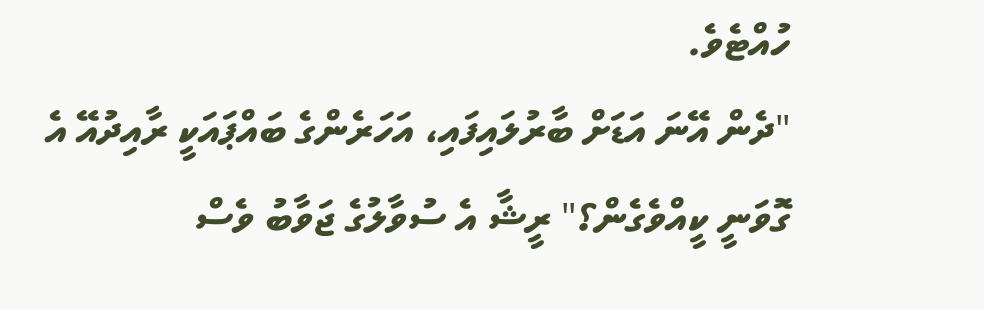ހުއްޓެވެ.
"ދެން އޭނަ އަޑަށް ބާރުލައިފައި، އަހަރެންގެ ބައްޕައަކީ ރާއިދުއޭ އެ ގޮވަނީ ކީއްވެގެން؟" ރީޝާ އެ ސުވާލުގެ ޖަވާބު ވެސް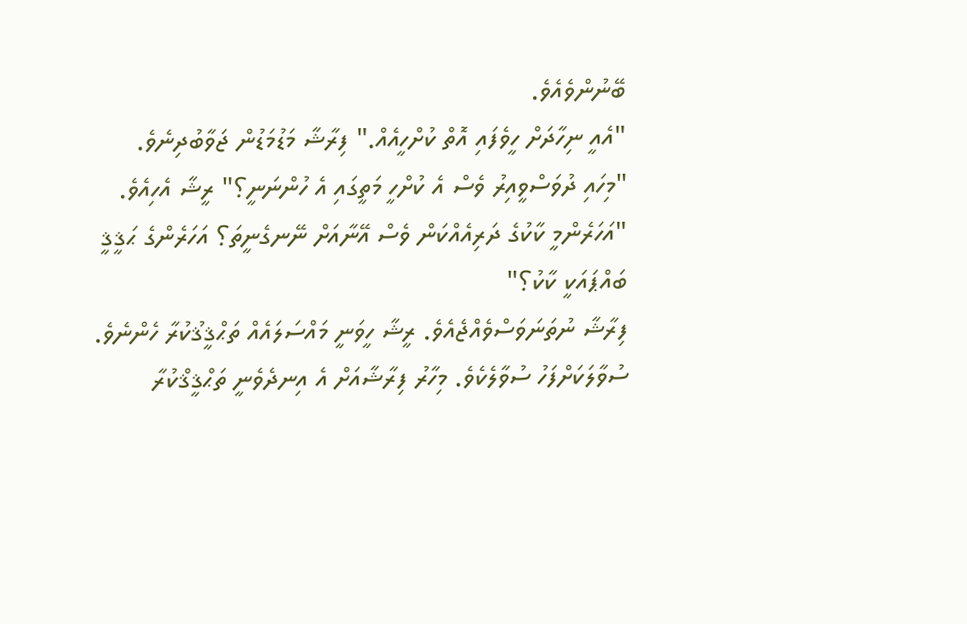ބޭނުންވެއެވެ.
"އެއީ ނިހާދަށް ހީވެފައި އޮތް ކުށްހީއެއް." ފިރާޝާ މަޑުމަޑުން ޖަވާބުދިނެވެ.
"މިހައި ދުވަސްވީއިރު ވެސް އެ ކުށްހީ މަތީގައި އެ ހުންނަނީ؟" ރީޝާ އެހިއެވެ. "އަހަރެންމީ ކާކުގެ ދަރިއެއްކަން ވެސް އޭނާއަށް ނޭނގެނީތަ؟ އަހަރެންގެ ޙަޤީޤީ ބައްޕައަކީ ކާކު؟"
ފިރާޝާ ނުތަނަވަސްވެއްޖެއެވެ. ރީޝާ ހީވަނީ މައްސަލައެއް ތަޙްޤީޤުކުރާ ހެންނެވެ. ސުވާލަކަށްފަހު ސުވާލެކެވެ. މިހާރު ފިރާޝާއަށް އެ އިނދެވެނީ ތަޙްޤީޤްކުރާ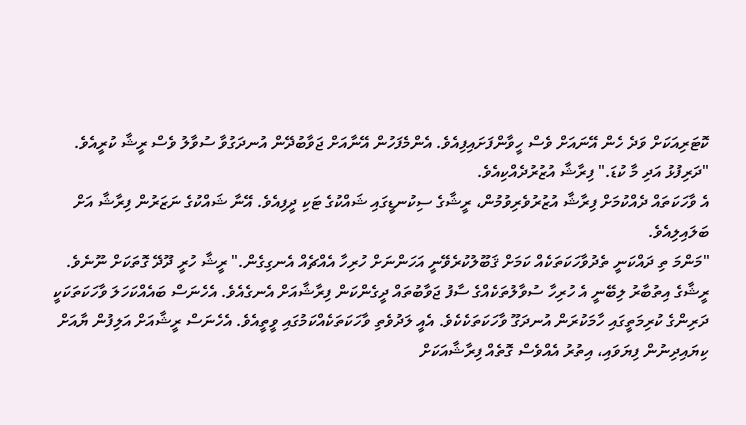ކޮޓަރިއަކަށް ވަދެ ހެން އޭނައަށް ވެސް ހީވާންފަށައިފިއެވެ. އެންމެފަހުން އޭނާއަށް ޖަވާބުދޭން އުނދަގުވާ ސުވާލު ވެސް ރީޝާ ކުރީއެވެ.
"ދަރިފުޅު އަދި މާ ކުޑަ." ފިރާޝާ އުޒުރުދެއްކިއެވެ.
އެ ވާހަކަތައް ދެއްކުމަށް ފިރާޝާ އުޒުރުވެރިވުމުން، ރީޝާގެ ސިކުނޑީގައި ޝައްކުގެ ޓަކި ދީފިއެވެ. އޭނާ ޝައްކުގެ ނަޒަރުން ފިރާޝާ އަށް ބަލައިލިއެވެ.
"މަންމަ ތި ދައްކަނީ ތެދުވާހަކަތަކެއް ކަމަށް ޤަބޫލުކުރެވޭނީ އަހަންނަށް ހުރިހާ އެއްޗެއް އެނގިގެން." ރީޝާ ހުރީ ދޫދޭ ގޮތަކަށް ނޫނެވެ.
ރީޝާގެ އިތުބާރު ލިބޭނީ އެ ހުރިހާ ސުވާލުތަކެއްގެ ސާފު ޖަވާބުތައް ދީގެންކަން ފިރާޝާއަށް އެނގެއެވެ. އެހެނަސް ބައެއްކަހަލަ ވާހަކަތަކަކީ ދަރިންގެ ކުރިމަތީގައި ހާމަކުރަން އުނދަގޫ ވާހަކަތަކެކެވެ. އެއީ ލަދުވެތި ވާހަކަތަކެއްކަމުގައި ވީތީއެވެ. އެހެނަސް ރީޝާއަށް އަލިފުން ޔާއަށް ކިޔައިދިނުން ފިޔަވައި، އިތުރު އެއްވެސް ގޮތެއް ފިރާޝާއަކަށް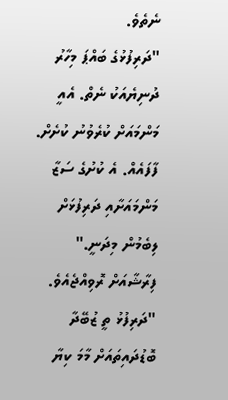ނެތެވެ.
"ދަރިފުޅުގެ ބައްޕަ މިހާރު ދުނިޔެއަކު ނެތް. އެއީ މަންމައަށް ކުރެވުނު ކުށެށް. ފާފައެއް. އެ ކުށުގެ ސަޒާ މަންމައަށާއި ދަރިފުޅަށް ލިބެމުން މިދަނީ." ފިރާޝާއަށް ރޮވިއްޖެއެވެ. "ދަރިފުޅު ތީ ޒުބޭދާ ބޮޑުދައިތައަށް މާމަ ކިޔާ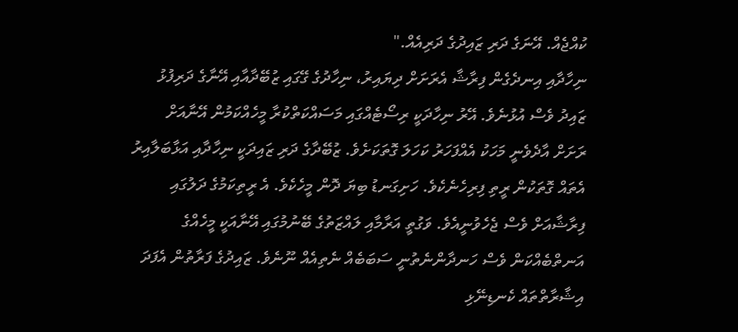ކުއްޖެއް. އޭނަގެ ދަރި ޒައިދުގެ ދަރިއެއް."
ނިހާދާއި އިނދެގެން ފިރާޝާ އެރަށަށް ދިޔައިރު، ނިހާދުގެ ގޭގައި ޒުބޭދާއާއި އޭނާގެ ދަރިފުޅު ޒައިދު ވެސް އުޅުނެވެ. އޭރު ނިހާދަކީ ރިސޯޓެއްގައި މަސައްކަތްކުރާ މީހެއްކަމުން އޭނާއަށް ރަށަށް އާދެވެނީ މަހަކު އެއްފަހަރު ކަހަލަ ގޮތަކަށެވެ. ޒުބޭދާގެ ދަރި ޒައިދަކީ ނިހާދާއި އަޅާބަލާއިރު އެތައް ގޮތަކުން ރީތި ފިރިހެނެކެވެ. ހަށިގަނޑު ބިޔަ ދޮން މީހެކެވެ. އެ ރީތިކަމުގެ ދަލުގައި ފިރާޝާއަށް ވެސް ޖެހެވުނީއެވެ. ވަގުތީ އަރާމާއި ލައްޒަތުގެ ބޭނުމުގައި އޭނާއަކީ މީހެއްގެ އަނތްބެއްކަން ވެސް ހަނދާންނެތުނީ ސަބަބެއް ނެތިއެއް ނޫނެވެ. ޒައިދުގެ ފަރާތުން އެފަދަ އިޝާރާތްތައް ކެނޑިނޭޅި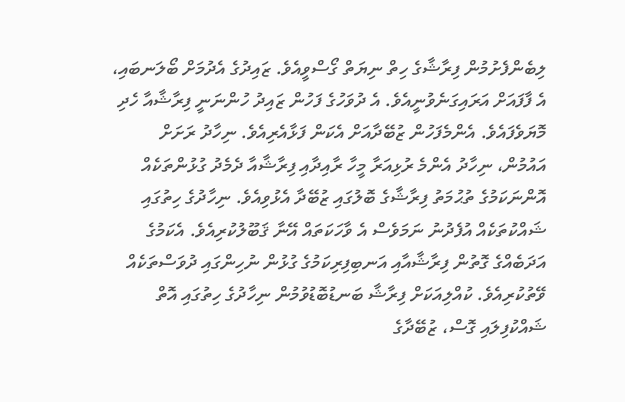ލިބެންފެށުމުން ފިރާޝާގެ ހިތް ނިޔަތް ގޯސްވީއެވެ. ޒައިދުގެ އެދުމަށް ބޯލަނބައި، އެ ފާފައަށް އަރައިގަނެވުނީއެވެ. އެ ދުވަހުގެ ފަހުން ޒައިދު ހުންނަނީ ފިރާޝާއާ ހެދި މޮޔަވެފައެވެ. އެންމެފަހުން ޒުބޭދާއަށް އެކަން ފަޅާއެރިއެވެ. ނިހާދު ރަށަށް އައުމުން، ނިހާދު އެންމެ ރުޅިއަރާ މީހާ ރާއިދާއި ފިރާޝާއާ ދެމެދު ގުޅުންތަކެއް އޮންނަކަމުގެ ތުޙުމަތު ފިރާޝާގެ ބޮލުގައި ޒުބޭދާ އެޅުވިއެވެ. ނިހާދުގެ ހިތުގައި ޝައްކުތަކެއް އުފެދުނު ނަމަވެސް އެ ވާހަކަތައް އޭނާ ޤަބޫލުކުރިއެވެ. އެކަމުގެ އަދަބެއްގެ ގޮތުން ފިރާޝާއާއި އަނބިފިރިކަމުގެ ގުޅުން ނުހިންގައި ދުވަސްތަކެއް ވޭތުކުރިއެވެ. ކުއްލިއަކަށް ފިރާޝާ ބަނޑުބޮޑުވުމުން ނިހާދުގެ ހިތުގައި އޮތް ޝައްކުފިލައި ގޮސް، ޒުބޭދާގެ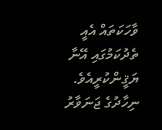ވާހަކަތައް އެއީ ތެދުކަމުގައި އޭނާ ޔަޤީންކުރީއެވެ. ނިހާދުގެ ޖަނަވާރު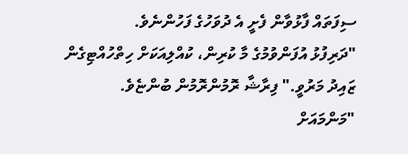ސިފަތައް ފާޅުވާން ފެށީ އެ ދުވަހުގެ ފަހުންނެވެ.
"ދަރިފުޅު އުފަންވުމުގެ މާ ކުރިން، ކުއްލިއަކަށް ހިތްހުއްޓިގެން ޒައިދު މަރުވީ." ފިރާޝާ ރޮމުންރޮމުން ބުންޏެވެ. "މަންމައަށް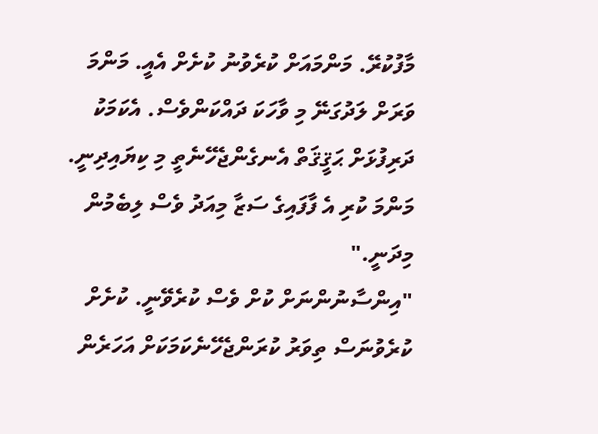މާފުކުރޭ. މަންމައަށް ކުރެވުނު ކުށެށް އެއީ. މަންމަ ވަރަށް ލަދުގަނޭ މި ވާހަކަ ދައްކަންވެސް. އެކަމަކު ދަރިފުޅަށް ޙަޤީޤަތް އެނގެންޖެހޭނެތީ މި ކިޔައިދިނީ. މަންމަ ކުރި އެ ފާފައިގެ ސަޒާ މިއަދު ވެސް ލިބެމުން މިދަނީ."
"އިންސާނުންނަށް ކުށް ވެސް ކުރެވޭނީ. ކުށެށް ކުރެވުނަސް ތިވަރު ކުރަންޖެހޭނެކަމަކަށް އަހަރެން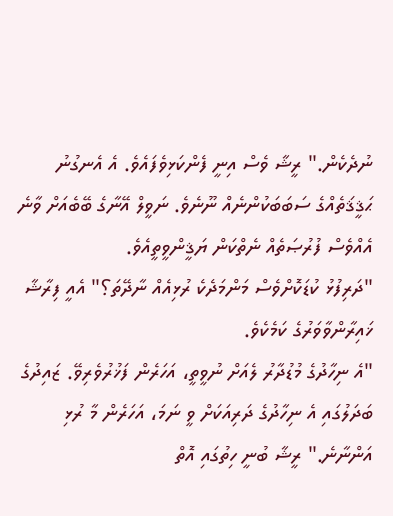ނުދެކެން." ރީޝާ ވެސް އިނީ ފެންކަޅިވެފައެވެ. އެ އެނގުނު ޙަޤީޤަތެއްގެ ސަބަބަކުންނެއް ނޫނެވެ. ނަވީލް އޭނާގެ ބޭބެއަށް ވާނެ އެއްވެސް ފުރުޞަތެއް ނެތްކަން ޔަޤީންވީތީއެވެ.
"ދަރިފުޅު ކުޑަކޮށްވެސް މަންމަދެކެ ރުޅިއެއް ނާދޭތަ؟" އެއީ ފިރާޝާ ޚައިރާންވާވަރުގެ ކަމެކެވެ.
"އެ ނިހާދުގެ މުޑުދާރު ލެއަށް ނުވީތީ، އަހަރެން ފަޚުރުވެރިވޭ. ޒައިދުގެ ބަދަލުގައި އެ ނިހާދުގެ ދަރިއަކަށް ވީ ނަމަ، އަހަރެން މާ ރުޅި އަންނާނެ." ރީޝާ ބުނީ ހިތުގައި އޮތް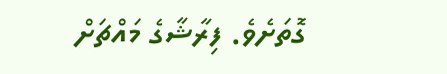ގޮތަށެވެ. ފިރާޝާގެ މައްޗަށް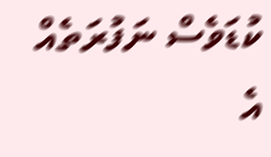ކުޑަވެސް ނަފުރަތެއް އެ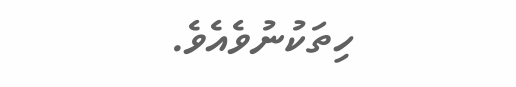ހިތަކުނުވެއެވެ.